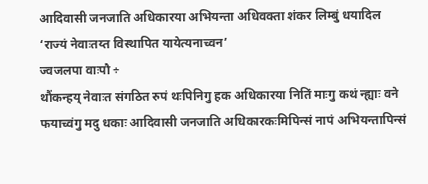आदिवासी जनजाति अधिकारया अभियन्ता अधिवक्ता शंकर लिम्बुं धयादिल
‘राज्यं नेवाःतय्त विस्थापित यायेत्यनाच्वन’
ज्वजलपा वाःपौ ÷
थौंकन्हय् नेवाःत संगठित रुपं थःपिनिगु हक अधिकारया नितिं माःगु कथं न्ह्याः वने फयाच्वंगु मदु धकाः आदिवासी जनजाति अधिकारकःमिपिन्सं नापं अभियन्तापिन्सं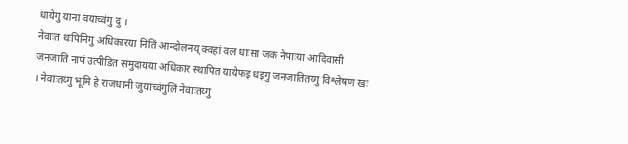धायेगु याना वयाच्वंगु दु ।
नेवाःत थःपिनिगु अधिकारया नितिं आन्दोलनय् क्वहां वल धाःसा जक नेपाःया आदिवासी जनजाति नापं उत्पीडित समुदायया अधिकार स्थापित यायेफइ धइगु जनजातितय्गु विश्लेषण खः । नेवाःतय्गु भूमि हे राजधानी जुयाच्वंगुलिं नेवाःतय्गु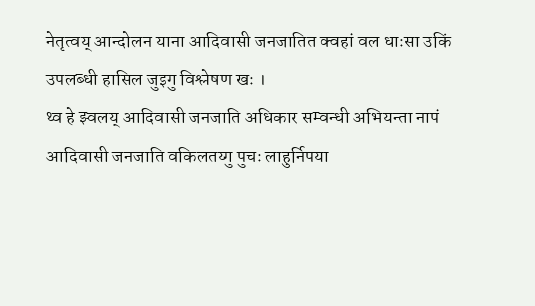नेतृत्वय् आन्दोलन याना आदिवासी जनजातित क्वहां वल धाःसा उकिं उपलब्धी हासिल जुइगु विश्लेषण खः ।
थ्व हे झ्वलय् आदिवासी जनजाति अधिकार सम्वन्धी अभियन्ता नापं आदिवासी जनजाति वकिलतय्गु पुचः लाहुर्निपया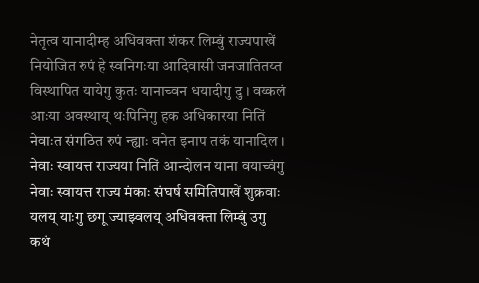नेतृत्व यानादीम्ह अधिवक्ता शंकर लिम्बुं राज्यपाखें नियोजित रुपं हे स्वनिगःया आदिवासी जनजातितय्त विस्थापित यायेगु कुतः यानाच्वन धयादीगु दु । वय्कलं आःया अवस्थाय् थःपिनिगु हक अधिकारया नितिं नेवाःत संगठित रुपं न्ह्याः वनेत इनाप तकं यानादिल ।
नेवाः स्वायत्त राज्यया नितिं आन्दोलन याना वयाच्वंगु नेवाः स्वायत्त राज्य मंकाः संघर्ष समितिपाखें शुक्रवाः यलय् याःगु छगू ज्याझ्वलय् अधिवक्ता लिम्बुं उगु कथं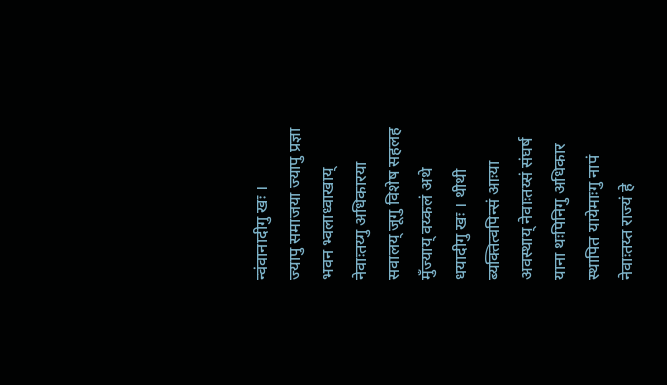न्वंवानादीगु खः ।
ज्यापु समाजया ज्यापु प्रज्ञा भवन भ्वलाध्वाखाय् नेवाःतय्गु अधिकारया सवालय् जूगु विशेष सहलह मुँज्याय् वय्कलं अथे धयादीगु खः । थीथी ब्यक्तित्वपिन्सं आःया अवस्थाय् नेवाःतय्सं संघर्ष याना थःपिनिगु अधिकार स्थापित यायेमाःगु नापं नेवाःतय्त राज्यं हे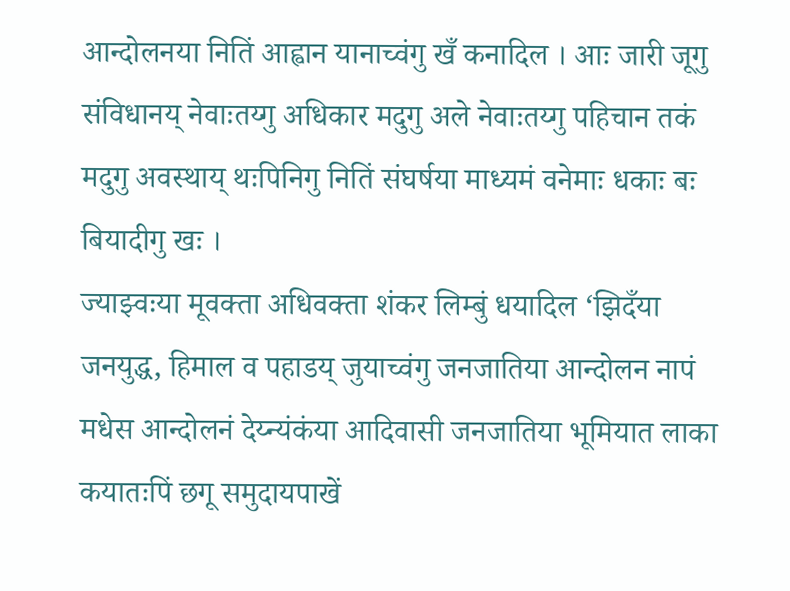आन्दोलनया नितिं आह्वान यानाच्वंगु खँ कनादिल । आः जारी जूगु संविधानय् नेवाःतय्गु अधिकार मदुगु अले नेवाःतय्गु पहिचान तकं मदुगु अवस्थाय् थःपिनिगु नितिं संघर्षया माध्यमं वनेमाः धकाः बः बियादीगु खः ।
ज्याझ्वःया मूवक्ता अधिवक्ता शंकर लिम्बुं धयादिल ‘झिदँया जनयुद्ध, हिमाल व पहाडय् जुयाच्वंगु जनजातिया आन्दोलन नापं मधेस आन्दोलनं देय्न्यंकंया आदिवासी जनजातिया भूमियात लाका कयातःपिं छगू समुदायपाखें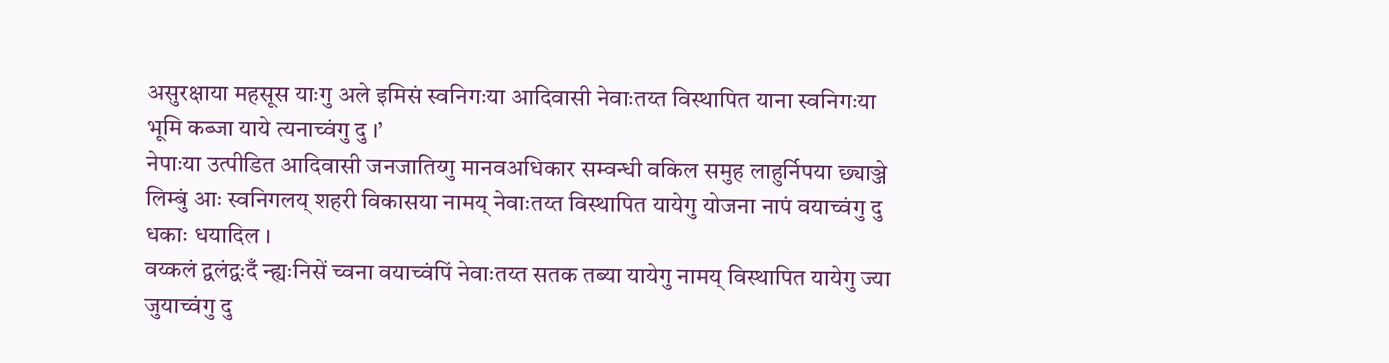असुरक्षाया महसूस याःगु अले इमिसं स्वनिगःया आदिवासी नेवाःतय्त विस्थापित याना स्वनिगःया भूमि कब्जा याये त्यनाच्वंगु दु ।’
नेपाःया उत्पीडित आदिवासी जनजातिय्गु मानवअधिकार सम्वन्धी वकिल समुह लाहुर्निपया छ्याञ्जे लिम्बुं आः स्वनिगलय् शहरी विकासया नामय् नेवाःतय्त विस्थापित यायेगु योजना नापं वयाच्वंगु दु धकाः धयादिल ।
वय्कलं द्वलंद्वःदँ न्ह्यःनिसें च्वना वयाच्वंपिं नेवाःतय्त सतक तब्या यायेगु नामय् विस्थापित यायेगु ज्या जुयाच्वंगु दु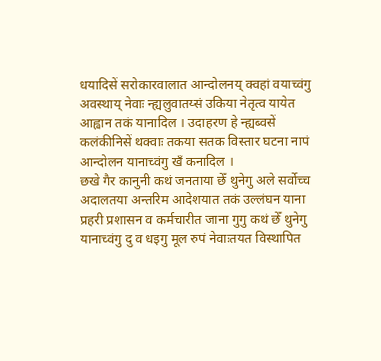धयादिसें सरोकारवालात आन्दोलनय् क्वहां वयाच्वंगु अवस्थाय् नेवाः न्ह्यलुवातय्सं उकिया नेतृत्व यायेत आह्वान तकं यानादिल । उदाहरण हे न्ह्यब्वसें कलंकीनिसें थक्वाः तकया सतक विस्तार घटना नापं आन्दोलन यानाच्वंगु खँ कनादिल ।
छखे गैर कानुनी कथं जनताया छेँ थुनेगु अले सर्वोच्च अदालतया अन्तरिम आदेशयात तकं उल्लंघन याना प्रहरी प्रशासन व कर्मचारीत जाना गुगु कथं छेँ थुनेगु यानाच्वंगु दु व धइगु मूल रुपं नेवाःतयत विस्थापित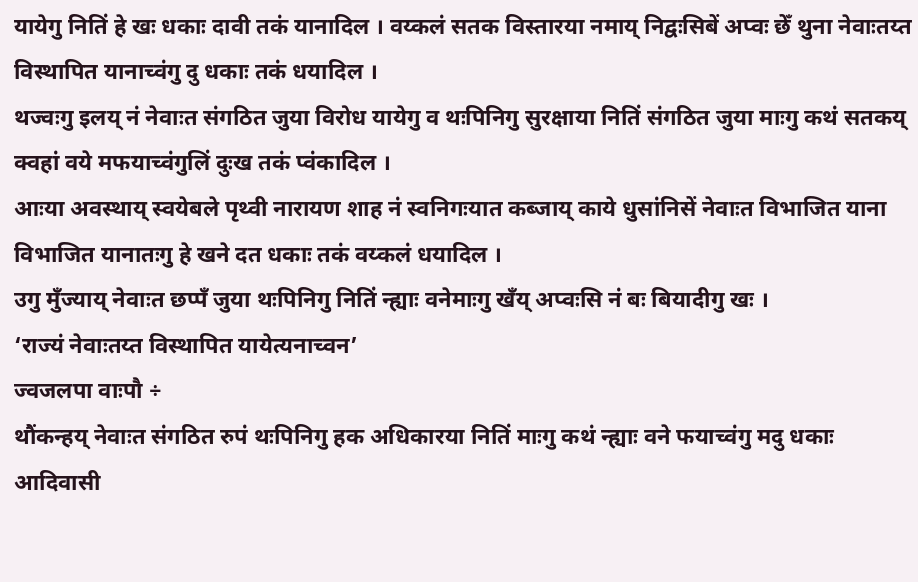यायेगु नितिं हे खः धकाः दावी तकं यानादिल । वय्कलं सतक विस्तारया नमाय् निद्वःसिबें अप्वः छेँ थुना नेवाःतय्त विस्थापित यानाच्वंगु दु धकाः तकं धयादिल ।
थज्वःगु इलय् नं नेवाःत संगठित जुया विरोध यायेगु व थःपिनिगु सुरक्षाया नितिं संगठित जुया माःगु कथं सतकय् क्वहां वये मफयाच्वंगुलिं दुःख तकं प्वंकादिल ।
आःया अवस्थाय् स्वयेबले पृथ्वी नारायण शाह नं स्वनिगःयात कब्जाय् काये धुसांनिसें नेवाःत विभाजित याना विभाजित यानातःगु हे खने दत धकाः तकं वय्कलं धयादिल ।
उगु मुँज्याय् नेवाःत छप्पँ जुया थःपिनिगु नितिं न्ह्याः वनेमाःगु खँय् अप्वःसि नं बः बियादीगु खः ।
‘राज्यं नेवाःतय्त विस्थापित यायेत्यनाच्वन’
ज्वजलपा वाःपौ ÷
थौंकन्हय् नेवाःत संगठित रुपं थःपिनिगु हक अधिकारया नितिं माःगु कथं न्ह्याः वने फयाच्वंगु मदु धकाः आदिवासी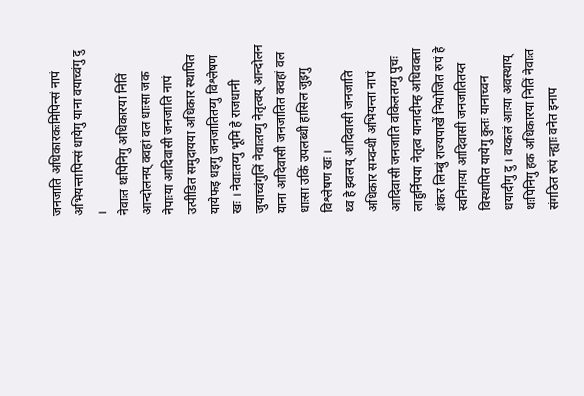जनजाति अधिकारकःमिपिन्सं नापं अभियन्तापिन्सं धायेगु याना वयाच्वंगु दु ।
नेवाःत थःपिनिगु अधिकारया नितिं आन्दोलनय् क्वहां वल धाःसा जक नेपाःया आदिवासी जनजाति नापं उत्पीडित समुदायया अधिकार स्थापित यायेफइ धइगु जनजातितय्गु विश्लेषण खः । नेवाःतय्गु भूमि हे राजधानी जुयाच्वंगुलिं नेवाःतय्गु नेतृत्वय् आन्दोलन याना आदिवासी जनजातित क्वहां वल धाःसा उकिं उपलब्धी हासिल जुइगु विश्लेषण खः ।
थ्व हे झ्वलय् आदिवासी जनजाति अधिकार सम्वन्धी अभियन्ता नापं आदिवासी जनजाति वकिलतय्गु पुचः लाहुर्निपया नेतृत्व यानादीम्ह अधिवक्ता शंकर लिम्बुं राज्यपाखें नियोजित रुपं हे स्वनिगःया आदिवासी जनजातितय्त विस्थापित यायेगु कुतः यानाच्वन धयादीगु दु । वय्कलं आःया अवस्थाय् थःपिनिगु हक अधिकारया नितिं नेवाःत संगठित रुपं न्ह्याः वनेत इनाप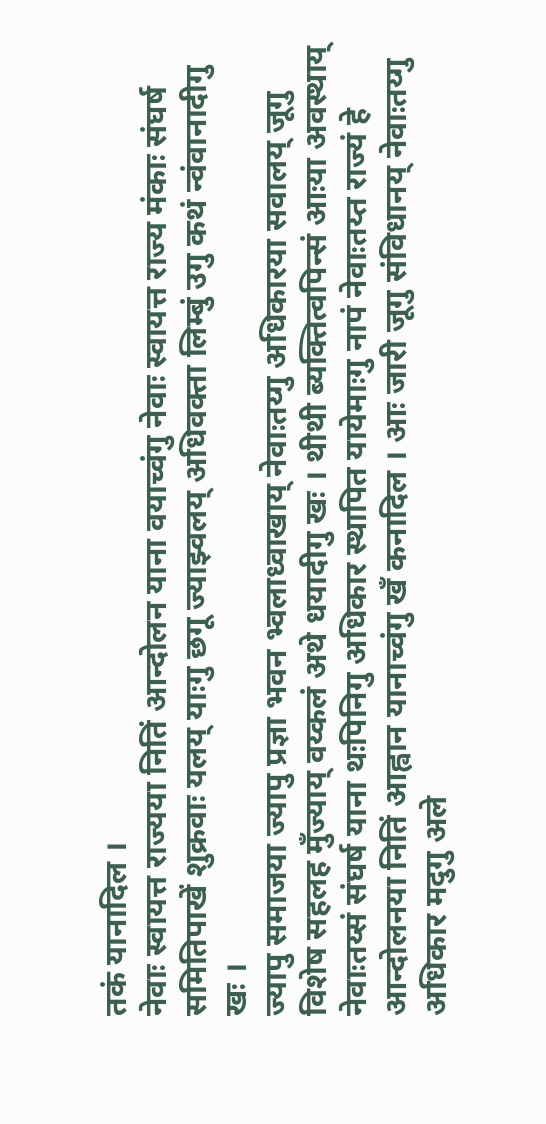तकं यानादिल ।
नेवाः स्वायत्त राज्यया नितिं आन्दोलन याना वयाच्वंगु नेवाः स्वायत्त राज्य मंकाः संघर्ष समितिपाखें शुक्रवाः यलय् याःगु छगू ज्याझ्वलय् अधिवक्ता लिम्बुं उगु कथं न्वंवानादीगु खः ।
ज्यापु समाजया ज्यापु प्रज्ञा भवन भ्वलाध्वाखाय् नेवाःतय्गु अधिकारया सवालय् जूगु विशेष सहलह मुँज्याय् वय्कलं अथे धयादीगु खः । थीथी ब्यक्तित्वपिन्सं आःया अवस्थाय् नेवाःतय्सं संघर्ष याना थःपिनिगु अधिकार स्थापित यायेमाःगु नापं नेवाःतय्त राज्यं हे आन्दोलनया नितिं आह्वान यानाच्वंगु खँ कनादिल । आः जारी जूगु संविधानय् नेवाःतय्गु अधिकार मदुगु अले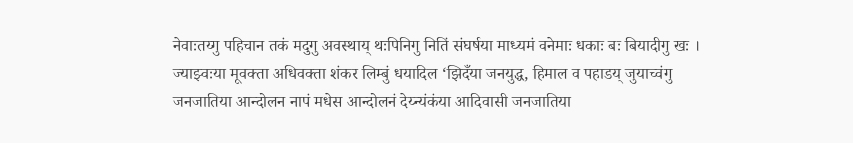नेवाःतय्गु पहिचान तकं मदुगु अवस्थाय् थःपिनिगु नितिं संघर्षया माध्यमं वनेमाः धकाः बः बियादीगु खः ।
ज्याझ्वःया मूवक्ता अधिवक्ता शंकर लिम्बुं धयादिल ‘झिदँया जनयुद्ध, हिमाल व पहाडय् जुयाच्वंगु जनजातिया आन्दोलन नापं मधेस आन्दोलनं देय्न्यंकंया आदिवासी जनजातिया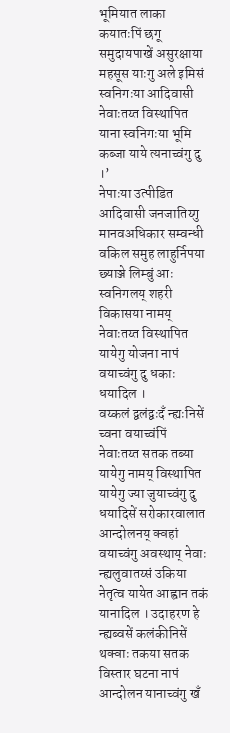भूमियात लाका कयातःपिं छगू समुदायपाखें असुरक्षाया महसूस याःगु अले इमिसं स्वनिगःया आदिवासी नेवाःतय्त विस्थापित याना स्वनिगःया भूमि कब्जा याये त्यनाच्वंगु दु ।’
नेपाःया उत्पीडित आदिवासी जनजातिय्गु मानवअधिकार सम्वन्धी वकिल समुह लाहुर्निपया छ्याञ्जे लिम्बुं आः स्वनिगलय् शहरी विकासया नामय् नेवाःतय्त विस्थापित यायेगु योजना नापं वयाच्वंगु दु धकाः धयादिल ।
वय्कलं द्वलंद्वःदँ न्ह्यःनिसें च्वना वयाच्वंपिं नेवाःतय्त सतक तब्या यायेगु नामय् विस्थापित यायेगु ज्या जुयाच्वंगु दु धयादिसें सरोकारवालात आन्दोलनय् क्वहां वयाच्वंगु अवस्थाय् नेवाः न्ह्यलुवातय्सं उकिया नेतृत्व यायेत आह्वान तकं यानादिल । उदाहरण हे न्ह्यब्वसें कलंकीनिसें थक्वाः तकया सतक विस्तार घटना नापं आन्दोलन यानाच्वंगु खँ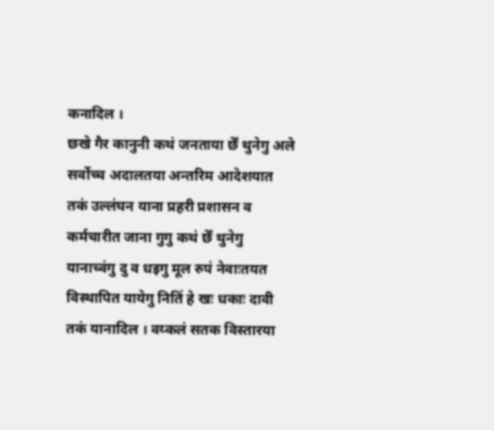कनादिल ।
छखे गैर कानुनी कथं जनताया छेँ थुनेगु अले सर्वोच्च अदालतया अन्तरिम आदेशयात तकं उल्लंघन याना प्रहरी प्रशासन व कर्मचारीत जाना गुगु कथं छेँ थुनेगु यानाच्वंगु दु व धइगु मूल रुपं नेवाःतयत विस्थापित यायेगु नितिं हे खः धकाः दावी तकं यानादिल । वय्कलं सतक विस्तारया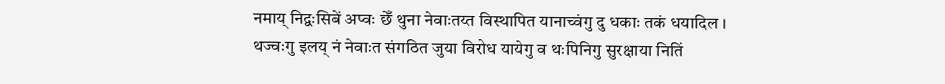नमाय् निद्वःसिबें अप्वः छेँ थुना नेवाःतय्त विस्थापित यानाच्वंगु दु धकाः तकं धयादिल ।
थज्वःगु इलय् नं नेवाःत संगठित जुया विरोध यायेगु व थःपिनिगु सुरक्षाया नितिं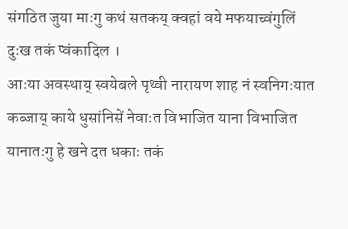संगठित जुया माःगु कथं सतकय् क्वहां वये मफयाच्वंगुलिं दुःख तकं प्वंकादिल ।
आःया अवस्थाय् स्वयेबले पृथ्वी नारायण शाह नं स्वनिगःयात कब्जाय् काये धुसांनिसें नेवाःत विभाजित याना विभाजित यानातःगु हे खने दत धकाः तकं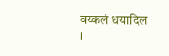वय्कलं धयादिल ।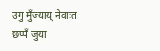उगु मुँज्याय् नेवाःत छप्पँ जुया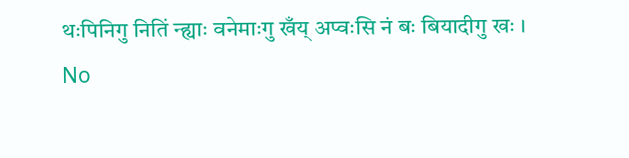थःपिनिगु नितिं न्ह्याः वनेमाःगु खँय् अप्वःसि नं बः बियादीगु खः ।
No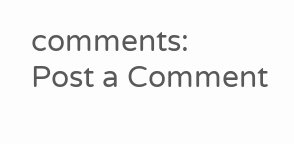comments:
Post a Comment